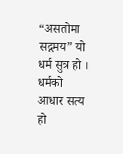“असतोमा सद्गमय” यो धर्म सुत्र हो । धर्मको आधार सत्य हो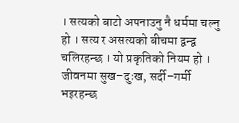। सत्यको बाटो अपनाउनु नै धर्ममा चल्नु हो । सत्य र असत्यको बीचमा द्वन्द्व चलिरहन्छ । यो प्रकृतिको नियम हो । जीवनमा सुख–दुःख, सर्दी–गर्मी भइरहन्छ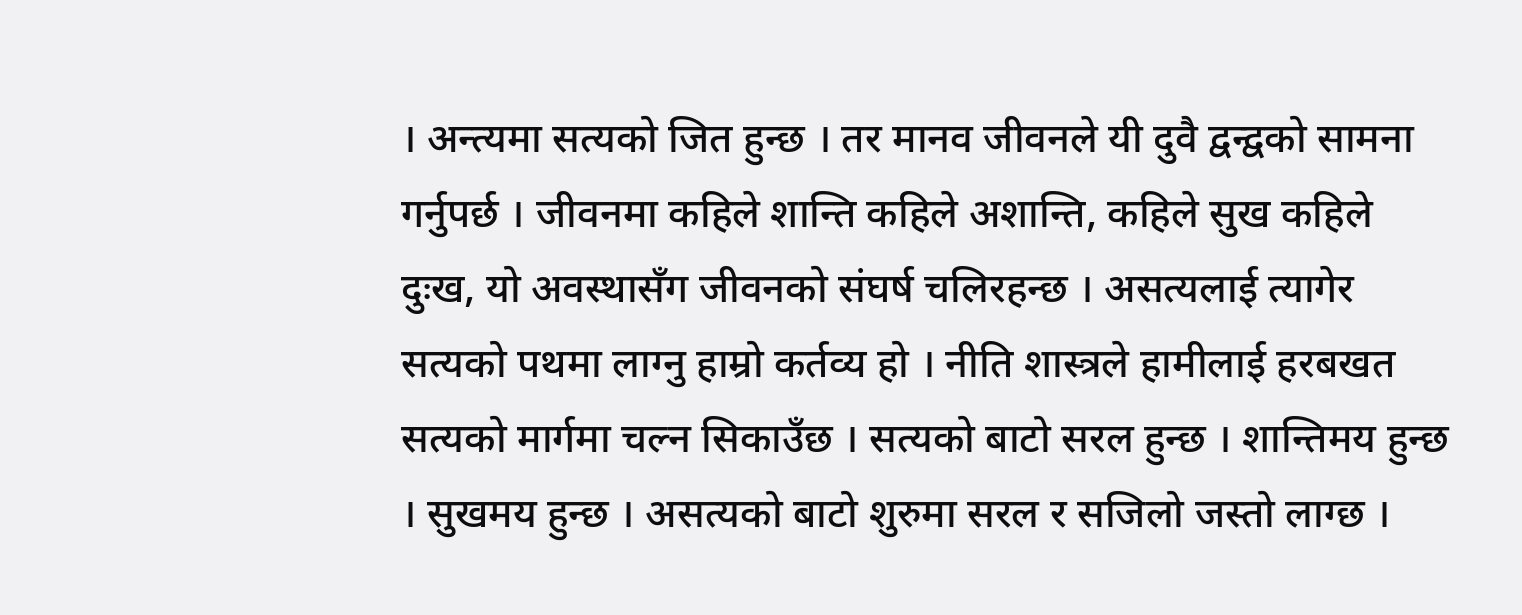। अन्त्यमा सत्यको जित हुन्छ । तर मानव जीवनले यी दुवै द्वन्द्वको सामना गर्नुपर्छ । जीवनमा कहिले शान्ति कहिले अशान्ति, कहिले सुख कहिले दुःख, यो अवस्थासँग जीवनको संघर्ष चलिरहन्छ । असत्यलाई त्यागेर सत्यको पथमा लाग्नु हाम्रो कर्तव्य हो । नीति शास्त्रले हामीलाई हरबखत सत्यको मार्गमा चल्न सिकाउँछ । सत्यको बाटो सरल हुन्छ । शान्तिमय हुन्छ । सुखमय हुन्छ । असत्यको बाटो शुरुमा सरल र सजिलो जस्तो लाग्छ ।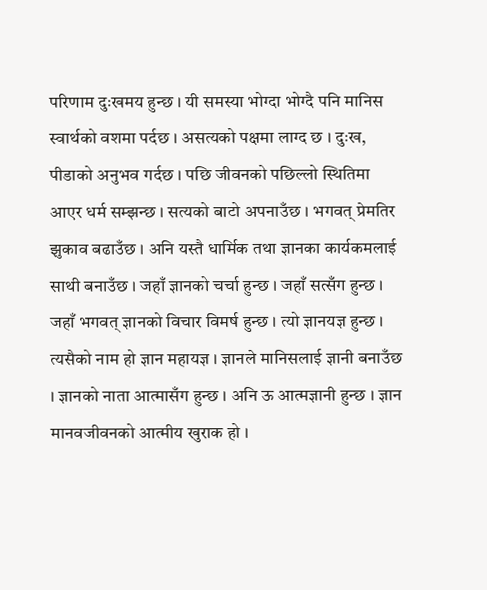परिणाम दुःखमय हुन्छ । यी समस्या भोग्दा भोग्दै पनि मानिस स्वार्थको वशमा पर्दछ । असत्यको पक्षमा लाग्द छ । दुःख, पीडाको अनुभव गर्दछ । पछि जीवनको पछिल्लो स्थितिमा आएर धर्म सम्झन्छ । सत्यको बाटो अपनाउँछ । भगवत् प्रेमतिर झुकाव बढाउँछ । अनि यस्तै धार्मिक तथा ज्ञानका कार्यकमलाई साथी बनाउँछ । जहाँ ज्ञानको चर्चा हुन्छ । जहाँ सत्सँग हुन्छ । जहाँ भगवत् ज्ञानको विचार विमर्ष हुन्छ । त्यो ज्ञानयज्ञ हुन्छ । त्यसैको नाम हो ज्ञान महायज्ञ । ज्ञानले मानिसलाई ज्ञानी बनाउँछ । ज्ञानको नाता आत्मासँग हुन्छ । अनि ऊ आत्मज्ञानी हुन्छ । ज्ञान मानवजीवनको आत्मीय खुराक हो ।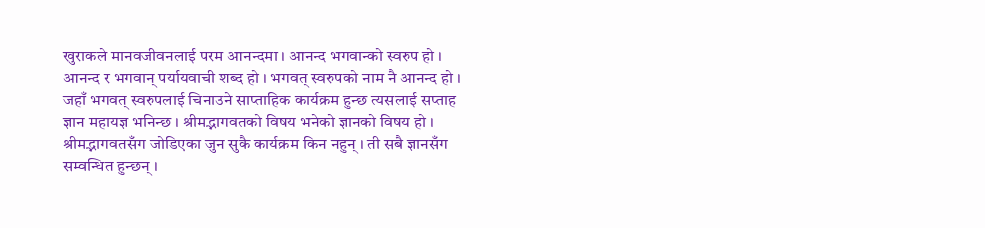खुराकले मानवजीवनलाई परम आनन्दमा । आनन्द भगवान्को स्वरुप हो । आनन्द र भगवान् पर्यायवाची शब्द हो । भगवत् स्वरुपको नाम नै आनन्द हो । जहाँ भगवत् स्वरुपलाई चिनाउने साप्ताहिक कार्यक्रम हुन्छ त्यसलाई सप्ताह ज्ञान महायज्ञ भनिन्छ । श्रीमद्भागवतको विषय भनेको ज्ञानको विषय हो । श्रीमद्भागवतसँग जोडिएका जुन सुकै कार्यक्रम किन नहुन् । ती सबै ज्ञानसँग सम्वन्धित हुन्छन् ।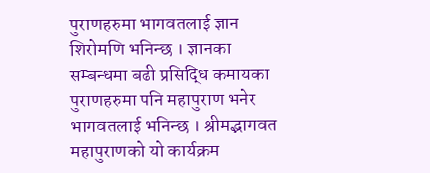पुराणहरुमा भागवतलाई ज्ञान शिरोमणि भनिन्छ । ज्ञानका सम्बन्धमा बढी प्रसिद्धि कमायका पुराणहरुमा पनि महापुराण भनेर भागवतलाई भनिन्छ । श्रीमद्भागवत महापुराणको यो कार्यक्रम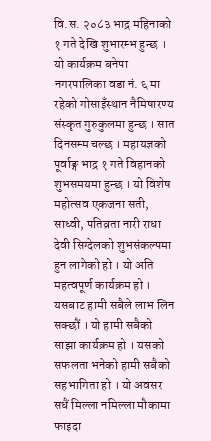वि.स. २०८३ भाद्र महिनाको १ गते देखि शुभारम्भ हुन्छ । यो कार्यक्रम बनेपा नगरपालिका वडा नं. ६ मा रहेको गोसाइँस्थान नैमिषारण्य संस्कृत गुरुकुलमा हुन्छ । सात दिनसम्म चल्छ । महायज्ञको पूर्वाङ्ग भाद्र १ गते विहानको शुभसमयमा हुन्छ । यो विशेष महोत्सव एकजना सती, साध्वी, पतिव्रता नारी राधा देवी सिग्देलको शुभसंकल्पमा हुन लागेको हो । यो अति महत्वपूर्ण कार्यक्रम हो । यसबाट हामी सबैले लाभ लिन सक्छौं । यो हामी सबैको साझा कार्यक्रम हो । यसको सफलता भनेको हामी सबैको सहभागिता हो । यो अवसर सधैं मिल्ला नमिल्ला मौकामा फाइदा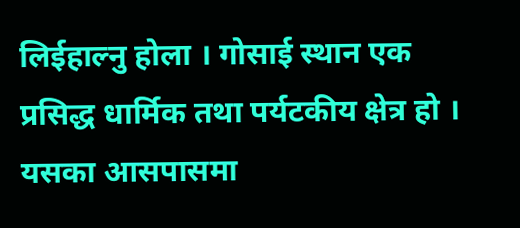लिईहाल्नु होला । गोसाई स्थान एक प्रसिद्ध धार्मिक तथा पर्यटकीय क्षेत्र हो । यसका आसपासमा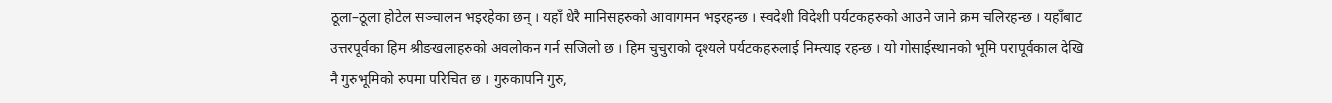ठूला–ठूला होटेल सञ्चालन भइरहेका छन् । यहाँ धेरै मानिसहरुको आवागमन भइरहन्छ । स्वदेशी विदेशी पर्यटकहरुको आउने जाने क्रम चलिरहन्छ । यहाँबाट उत्तरपूर्वका हिम श्रीङखलाहरुको अवलोकन गर्न सजिलो छ । हिम चुचुराको दृश्यले पर्यटकहरुलाई निम्त्याइ रहन्छ । यो गोसाईस्थानको भूमि परापूर्वकाल देखि नै गुरुभूमिको रुपमा परिचित छ । गुरुकापनि गुरु,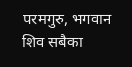परमगुरु, भगवान शिव सबैका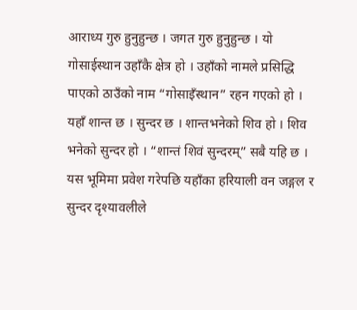आराध्य गुरु हुनुहुन्छ । जगत गुरु हुनुहुन्छ । यो गोसाईस्थान उहाँकै क्षेत्र हो । उहाँको नामले प्रसिद्धि पाएको ठाउँको नाम “गोसाइँस्थान” रहन गएको हो । यहाँ शान्त छ । सुन्दर छ । शान्तभनेको शिव हो । शिव भनेको सुन्दर हो । “शान्तं शिवं सुन्दरम्” सबै यहि छ । यस भूमिमा प्रवेश गरेपछि यहाँका हरियाली वन जङ्गल र सुन्दर दृश्यावलीले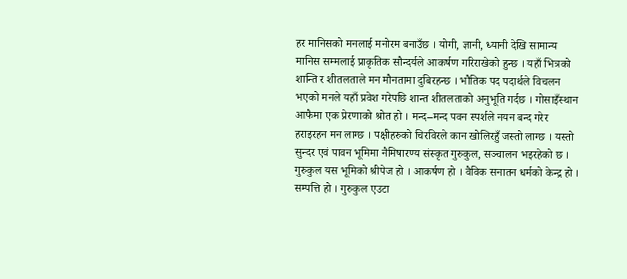हर मानिसको मनलाई मनोरम बनाउँछ । योगी, ज्ञानी, ध्यानी देखि सामान्य मानिस सम्मलाई प्राकृतिक सौन्दर्यले आकर्षण गरिराखेको हुन्छ । यहाँ भित्रको शान्ति र शीतलताले मन मौनतामा दुबिरहन्छ । भौतिक पद पदार्थले विचलन भएको मनले यहाँ प्रवेश गरेपछि शान्त शीतलताको अनुभूति गर्दछ । गोसाइँस्थान आफैमा एक प्रेरणाको श्रोत हो । मन्द–मन्द पवन स्पर्शले नयन बन्द गरेर हराइरहन मन लाग्छ । पक्षीहरुको चिरविरले कान खोलिरहुँ जस्तो लाग्छ । यस्तो सुन्दर एवं पावन भूमिमा नैमिषारण्य संस्कृत गुरुकुल, सञ्चालन भइरहेको छ । गुरुकुल यस भूमिको श्रीपेज हो । आकर्षण हो । वैविक सनातन धर्मको केन्द्र हो । सम्पत्ति हो । गुरुकुल एउटा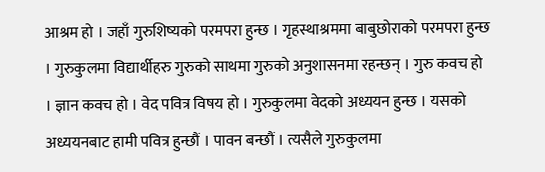आश्रम हो । जहाँ गुरुशिष्यको परमपरा हुन्छ । गृहस्थाश्रममा बाबुछोराको परमपरा हुन्छ । गुरुकुलमा विद्यार्थीहरु गुरुको साथमा गुरुको अनुशासनमा रहन्छन् । गुरु कवच हो । ज्ञान कवच हो । वेद पवित्र विषय हो । गुरुकुलमा वेदको अध्ययन हुन्छ । यसको अध्ययनबाट हामी पवित्र हुन्छौं । पावन बन्छौं । त्यसैले गुरुकुलमा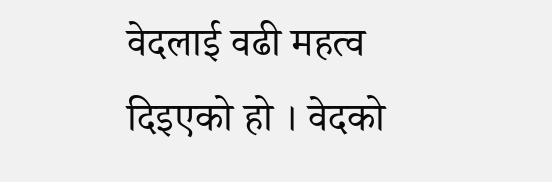वेदलाई वढी महत्व दिइएको हो । वेदको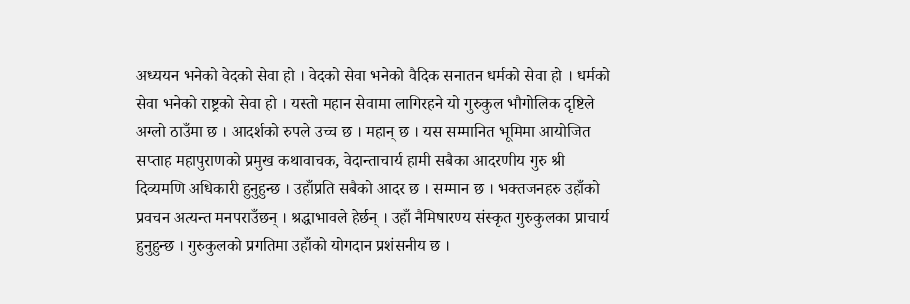अध्ययन भनेको वेदको सेवा हो । वेदको सेवा भनेको वैदिक सनातन धर्मको सेवा हो । धर्मको सेवा भनेको राष्ट्रको सेवा हो । यस्तो महान सेवामा लागिरहने यो गुरुकुल भौगोलिक दृष्टिले अग्लो ठाउँमा छ । आदर्शको रुपले उच्च छ । महान् छ । यस सम्मानित भूमिमा आयोजित सप्ताह महापुराणको प्रमुख कथावाचक, वेदान्ताचार्य हामी सबैका आदरणीय गुरु श्री दिव्यमणि अधिकारी हुनुहुन्छ । उहाँप्रति सबैको आदर छ । सम्मान छ । भक्तजनहरु उहाँको प्रवचन अत्यन्त मनपराउँछन् । श्रद्धाभावले हेर्छन् । उहाँ नैमिषारण्य संस्कृत गुरुकुलका प्राचार्य हुनुहुन्छ । गुरुकुलको प्रगतिमा उहाँको योगदान प्रशंसनीय छ ।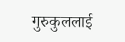गुरुकुललाई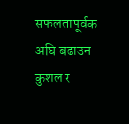सफलतापूर्वक अघि बढाउन कुशल र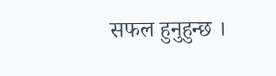सफल हुनुहुन्छ ।